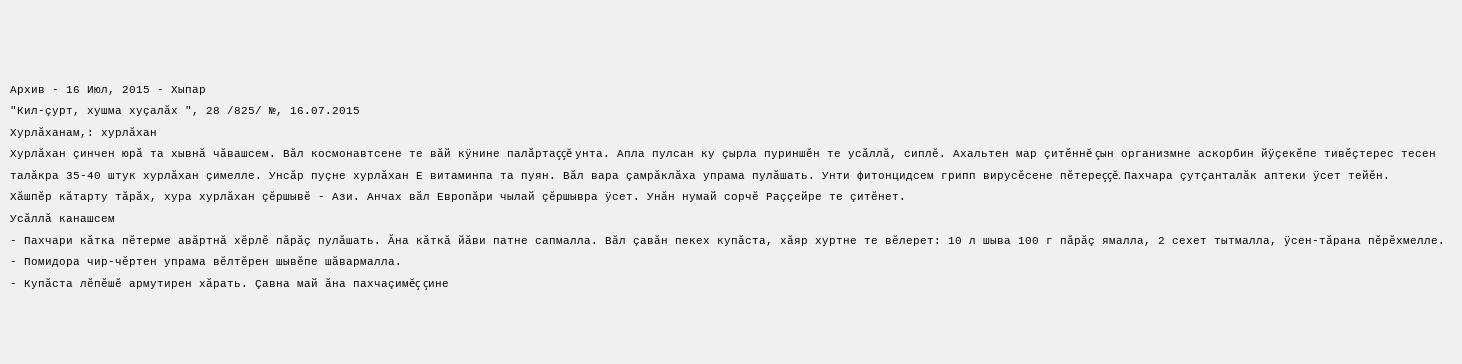Архив - 16 Июл, 2015 - Хыпар
"Кил-çурт, хушма хуçалăх ", 28 /825/ №, 16.07.2015
Хурлăханaм,: хурлăхан
Хурлăхан çинчен юрă та хывнă чăвашсем. Вăл космонавтсене те вăй кÿнине палăртаççĕ унта. Апла пулсан ку çырла пуриншĕн те усăллă, сиплĕ. Ахальтен мар çитĕннĕ çын организмне аскорбин йÿçекĕпе тивĕçтерес тесен талăкра 35-40 штук хурлăхан çимелле. Унсăр пуçне хурлăхан Е витаминпа та пуян. Вăл вара çамрăклăха упрама пулăшать. Унти фитонцидсем грипп вирусĕсене пĕтереççĕ. Пахчара çутçанталăк аптеки ÿсет тейĕн.
Хăшпĕр кăтарту тăрăх, хура хурлăхан çĕршывĕ - Ази. Анчах вăл Европăри чылай çĕршывра ÿсет. Унăн нумай сорчĕ Раççейре те çитĕнет.
Усăллă канашсем
- Пахчари кăтка пĕтерме авăртнă хĕрлĕ пăрăç пулăшать. Ăна кăткă йăви патне сапмалла. Вăл çавăн пекех купăста, хăяр хуртне те вĕлерет: 10 л шыва 100 г пăрăç ямалла, 2 сехет тытмалла, ÿсен-тăрана пĕрĕхмелле.
- Помидора чир-чĕртен упрама вĕлтĕрен шывĕпе шăвармалла.
- Купăста лĕпĕшĕ армутирен хăрать. Çавна май ăна пахчаçимĕç çине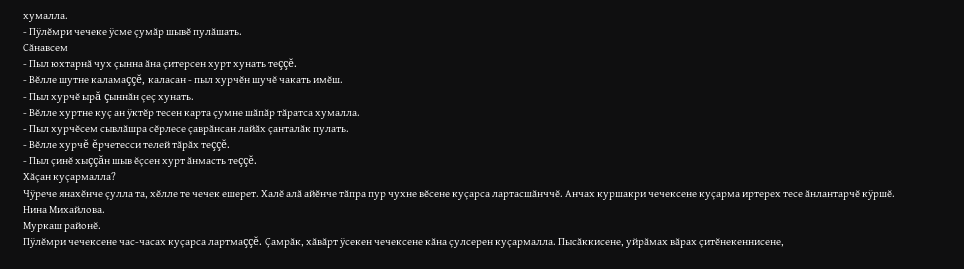хумалла.
- Пÿлĕмри чечеке ÿсме çумăр шывĕ пулăшать.
Сăнавсем
- Пыл юхтарнă чух çынна ăна çитерсен хурт хунать теççĕ.
- Вĕлле шутне каламаççĕ, каласан - пыл хурчĕн шучĕ чакать имĕш.
- Пыл хурчĕ ырă çыннăн çеç хунать.
- Вĕлле хуртне куç ан ÿктĕр тесен карта çумне шăпăр тăратса хумалла.
- Пыл хурчĕсем сывлăшра сĕрлесе çаврăнсан лайăх çанталăк пулать.
- Вĕлле хурчĕ ĕрчетесси телей тăрăх теççĕ.
- Пыл çинĕ хыççăн шыв ĕçсен хурт ăнмасть теççĕ.
Хăçан куçармалла?
Чÿрече янахĕнче çулла та, хĕлле те чечек ешерет. Халĕ алă айĕнче тăпра пур чухне вĕсене куçарса лартасшăнччĕ. Анчах куршакри чечексене куçарма иртерех тесе ăнлантарчĕ кÿршĕ.
Нина Михайлова.
Муркаш районĕ.
Пÿлĕмри чечексене час-часах куçарса лартмаççĕ. Çамрăк, хăвăрт ÿсекен чечексене кăна çулсерен куçармалла. Пысăккисене, уйрăмах вăрах çитĕнекеннисене,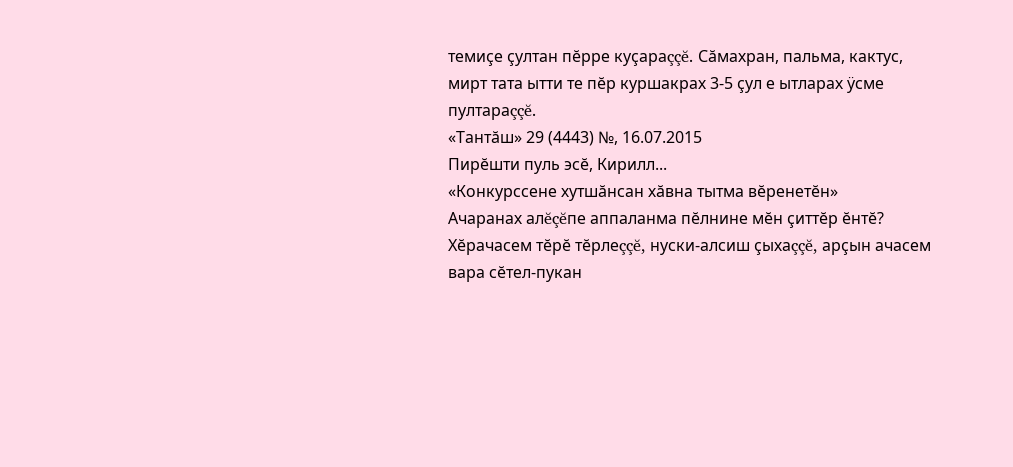темиçе çултан пĕрре куçараççĕ. Сăмахран, пальма, кактус, мирт тата ытти те пĕр куршакрах 3-5 çул е ытларах ÿсме пултараççĕ.
«Тантăш» 29 (4443) №, 16.07.2015
Пирĕшти пуль эсĕ, Кирилл...
«Конкурссене хутшăнсан хăвна тытма вĕренетĕн»
Ачаранах алĕçĕпе аппаланма пĕлнине мĕн çиттĕр ĕнтĕ? Хĕрачасем тĕрĕ тĕрлеççĕ, нуски-алсиш çыхаççĕ, арçын ачасем вара сĕтел-пукан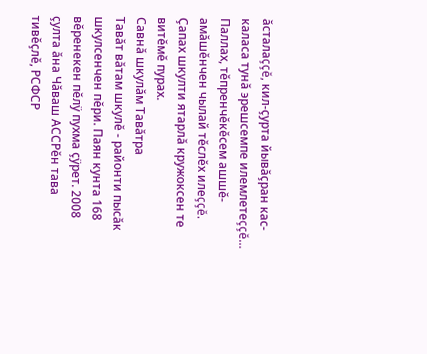ăсталаççĕ, кил-çурта йывăçран кас-каласа тунă эрешсемпе илемлетеççĕ… Паллах, тĕпренчĕкĕсем ашшĕ-амăшĕнчен чылай тĕслĕх илеççĕ. Çапах шкулти ятарлă кружоксен те витĕмĕ пурах.
Савнă шкулăм Тавăтра
Тавăт вăтам шкулĕ - районти пысăк шкулсенчен пĕри. Паян кунта 168 вĕренекен пĕлÿ пухма çÿрет. 2008 çулта ăна Чăваш АССРĕн тава тивĕçлĕ, РСФСР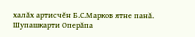халăх артисчĕн Б.С.Марков ятне панă. Шупашкарти Оперăпа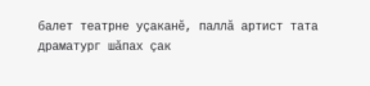балет театрне уçаканĕ, паллă артист тата драматург шăпах çак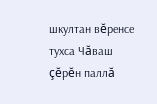шкултан вĕренсе тухса Чăваш çĕрĕн паллă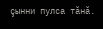çынни пулса тăнă.